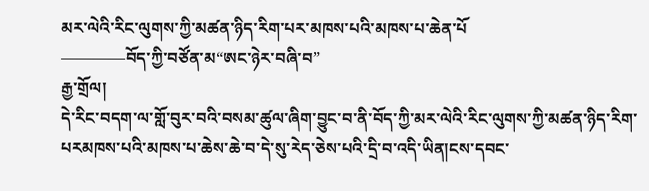མར་ལེའི་རིང་ལུགས་ཀྱི་མཚན་ཉིད་རིག་པར་མཁས་པའི་མཁས་པ་ཆེན་པོ
————བོད་ཀྱི་བཙོན་མ“ཨང་ཉེར་བཞི་བ”
རྒྱ་གྲོལ།
དེ་རིང་བདག་ལ་གློ་བུར་བའི་བསམ་ཚུལ་ཞིག་བྱུང་བ་ནི་བོད་ཀྱི་མར་ལེའི་རིང་ལུགས་ཀྱི་མཚན་ཉིད་རིག་པརམཁས་པའི་མཁས་པ་ཆེས་ཆེ་བ་དེ་སུ་རེད་ཅེས་པའི་དྲི་བ་འདི་ཡིན།ངས་དབང་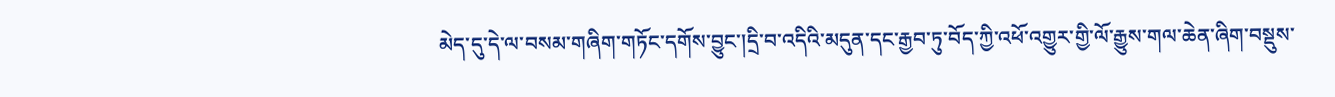མེད་དུ་དེ་ལ་བསམ་གཞིག་གཏོང་དགོས་བྱུང་།དྲི་བ་འདིའི་མདུན་དང་རྒྱབ་ཏུ་བོད་ཀྱི་འཕོ་འགྱུར་གྱི་ལོ་རྒྱུས་གལ་ཆེན་ཞིག་བསྡུས་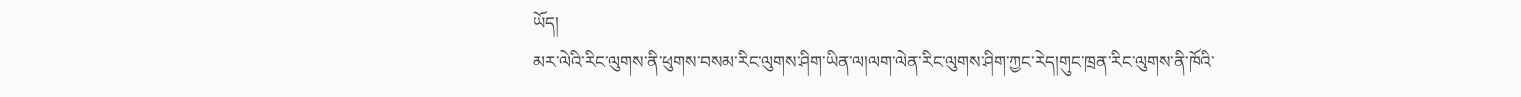ཡོད།
མར་ལེའི་རིང་ལུགས་ནི་ཕུགས་བསམ་རིང་ལུགས་ཤིག་ཡིན་ལ།ལག་ལེན་རིང་ལུགས་ཤིག་ཀྱང་རེད།གུང་ཁྲན་རིང་ལུགས་ནི་ཁོའི་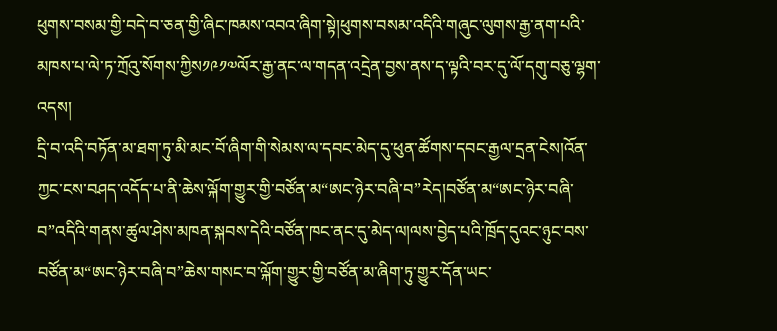ཕུགས་བསམ་གྱི་བདེ་བ་ཅན་གྱི་ཞིང་ཁམས་འབའ་ཞིག་སྟེ།ཕུགས་བསམ་འདིའི་གཞུང་ལུགས་རྒྱ་ནག་པའི་མཁས་པ་ལེ་ཏ་ཀྲོའུ་སོགས་ཀྱིས༡༩༡༧ལོར་རྒྱ་ནང་ལ་གདན་འདྲེན་བྱས་ནས་ད་ལྟའི་བར་དུ་ལོ་དགུ་བཅུ་ལྷག་འདས།
དྲི་བ་འདི་བཏོན་མ་ཐག་ཏུ་མི་མང་བོ་ཞིག་གི་སེམས་ལ་དབང་མེད་དུ་ཕུན་ཚོགས་དབང་རྒྱལ་དྲན་ངེས།འོན་ཀྱང་ངས་བཤད་འདོད་པ་ནི་ཆེས་ལྐོག་གྱུར་གྱི་བཙོན་མ“ཨང་ཉེར་བཞི་བ”རེད།བཙོན་མ“ཨང་ཉེར་བཞི་བ”འདིའི་གནས་ཚུལ་ཤེས་མཁན་སྐབས་དེའི་བཙོན་ཁང་ནང་དུ་མེད་ལ།ལས་བྱེད་པའི་ཁྲོད་དུའང་ཉུང་བས་བཙོན་མ“ཨང་ཉེར་བཞི་བ”ཆེས་གསང་བ་ལྐོག་གྱུར་གྱི་བཙོན་མ་ཞིག་ཏུ་གྱུར་དོན་ཡང་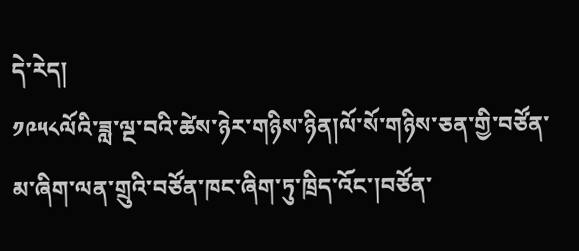དེ་རེད།
༡༩༥༨ལོའི་ཟླ་ལྔ་བའི་ཚེས་ཉེར་གཉིས་ཉིན།ལོ་སོ་གཉིས་ཅན་གྱི་བཙོན་མ་ཞིག་ལན་གྲུའི་བཙོན་ཁང་ཞིག་ཏུ་ཁྲིད་འོང་།བཙོན་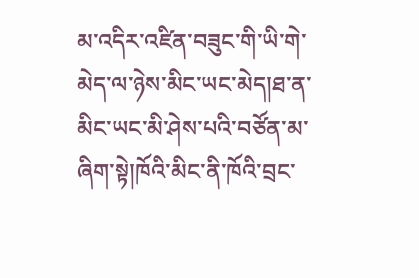མ་འདིར་འཛིན་བཟུང་གི་ཡི་གེ་མེད་ལ་ཉེས་མིང་ཡང་མེད།ཐ་ན་མིང་ཡང་མི་ཤེས་པའི་བཙོན་མ་ཞིག་སྟེ།ཁོའི་མིང་ནི་ཁོའི་བྲང་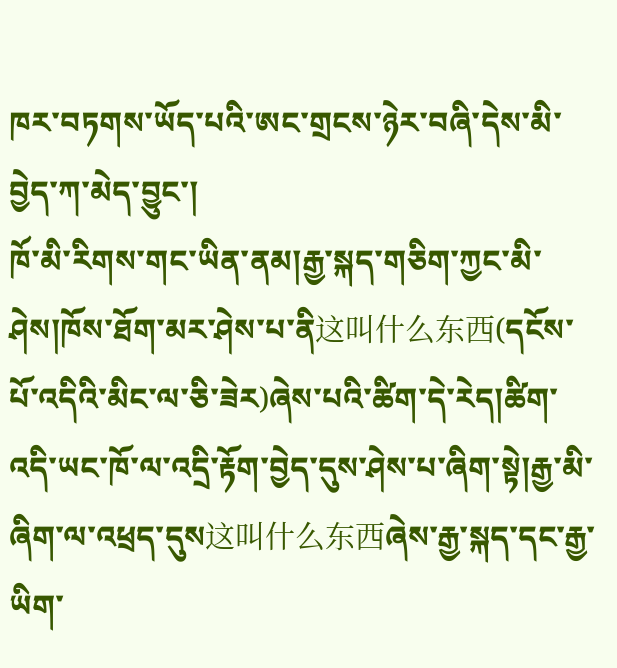ཁར་བཏགས་ཡོད་པའི་ཨང་གྲངས་ཉེར་བཞི་དེས་མི་བྱེད་ཀ་མེད་བྱུང་།
ཁོ་མི་རིགས་གང་ཡིན་ནམ།རྒྱ་སྐད་གཅིག་ཀྱང་མི་ཤེས།ཁོས་ཐོག་མར་ཤེས་པ་ནི这叫什么东西(དངོས་པོ་འདིའི་མིང་ལ་ཅི་ཟེར)ཞེས་པའི་ཚིག་དེ་རེད།ཚིག་འདི་ཡང་ཁོ་ལ་འདྲི་རྟོག་བྱེད་དུས་ཤེས་པ་ཞིག་སྟེ།རྒྱ་མི་ཞིག་ལ་འཕྲད་དུས这叫什么东西ཞེས་རྒྱ་སྐད་དང་རྒྱ་ཡིག་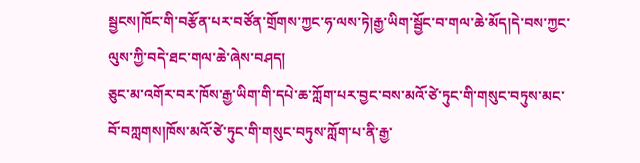སྦྱངས།ཁོང་གི་བརྩོན་པར་བཙོན་གྲོགས་ཀྱང་ཧ་ལས་ཏེ།རྒྱ་ཡིག་སྦྱོང་བ་གལ་ཆེ་མོད།དེ་བས་ཀྱང་ལུས་ཀྱི་བདེ་ཐང་གལ་ཆེ་ཞེས་བཤད།
ཅུང་མ་འགོར་བར་ཁོས་རྒྱ་ཡིག་གི་དཔེ་ཆ་ཀློག་པར་བྱང་བས་མའོ་ཙེ་ཏུང་གི་གསུང་བཏུས་མང་བོ་བཀླགས།ཁོས་མའོ་ཙེ་ཏུང་གི་གསུང་བཏུས་ཀློག་པ་ནི་རྒྱ་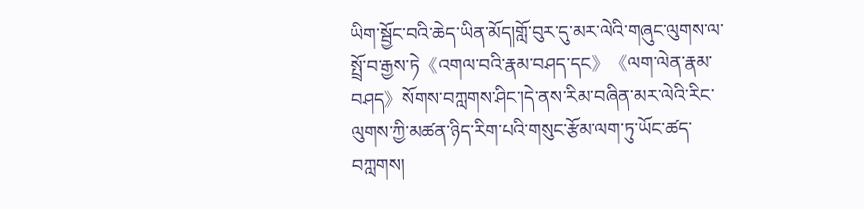ཡིག་སྦྱོང་བའི་ཆེད་ཡིན་མོད།གློ་བུར་དུ་མར་ལེའི་གཞུང་ལུགས་ལ་སྤྲོ་བ་རྒྱས་ཏེ《འགལ་བའི་རྣམ་བཤད་དང》《ལག་ལེན་རྣམ་བཤད》སོགས་བཀླགས་ཤིང་།དེ་ནས་རིམ་བཞིན་མར་ལེའི་རིང་ལུགས་ཀྱི་མཚན་ཉིད་རིག་པའི་གསུང་རྩོམ་ལག་ཏུ་ཡོང་ཚད་བཀླགས།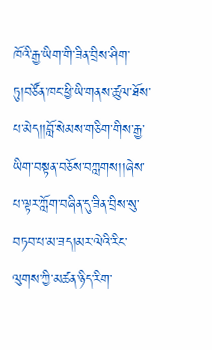ཁོའི་རྒྱ་ཡིག་གི་ཟིན་བྲིས་ཤིག་ཏུ།བཙོན་ཁང་ཕྱི་ཡི་གནས་ཚུལ་ཐོས་པ་མེད།།བློ་སེམས་གཅིག་གིས་རྒྱ་ཡིག་བསྟན་བཅོས་བཀླགས།།ཞེས་པ་ལྟར་ཀློག་བཞིན་དུ་ཟིན་བྲིས་སུ་བཏབ་པ་མ་ཟད།མར་ལེའི་རིང་ལུགས་ཀྱི་མཚན་ཉིད་རིག་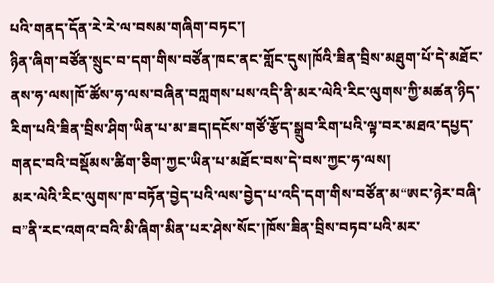པའི་གནད་དོན་རེ་རེ་ལ་བསམ་གཞིག་བཏང་།
ཉིན་ཞིག་བཙོན་སྲུང་བ་དག་གིས་བཙོན་ཁང་ནང་གློང་དུས།ཁོའི་ཟིན་བྲིས་མཐུག་པོ་དེ་མཐོང་ནས་ཧ་ལས།ཁོ་ཚོས་ཧ་ལས་བཞིན་བཀླགས་པས་འདི་ནི་མར་ལེའི་རིང་ལུགས་ཀྱི་མཚན་ཉིད་རིག་པའི་ཟིན་བྲིས་ཤིག་ཡིན་པ་མ་ཟད།དངོས་གཙོ་རྩོད་སྒྲུབ་རིག་པའི་ལྟ་བར་མཐའ་དཔྱད་གནང་བའི་བསྡོམས་ཚིག་ཅིག་ཀྱང་ཡིན་པ་མཐོང་བས་དེ་བས་ཀྱང་ཧ་ལས།
མར་ལེའི་རིང་ལུགས་ཁ་བཏོན་བྱེད་པའི་ལས་བྱེད་པ་འདི་དག་གིས་བཙོན་མ“ཨང་ཉེར་བཞི་བ”ནི་རང་འགའ་བའི་མི་ཞིག་མིན་པར་ཤེས་སོང་།ཁོས་ཟིན་བྲིས་བཏབ་པའི་མར་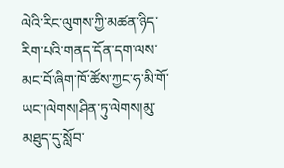ལེའི་རིང་ལུགས་ཀྱི་མཚན་ཉིད་རིག་པའི་གནད་དོན་དག་ལས་མང་བོ་ཞིག་ཁོ་ཚོས་ཀྱང་ཧ་མི་གོ་ཡང་།ལེགས།ཤིན་ཏུ་ལེགས།མུ་མཐུད་དུ་སློབ་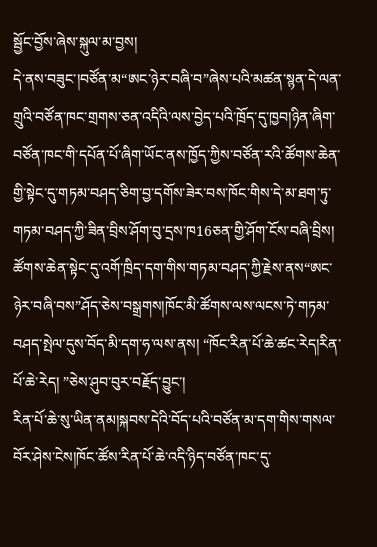སྦྱོང་བྱོས་ཞེས་སྐུལ་མ་བྱས།
དེ་ནས་བཟུང་།བཙོན་མ“ཨང་ཉེར་བཞི་བ”ཞེས་པའི་མཚན་སྙན་དེ་ལན་གྲུའི་བཙོན་ཁང་གྲགས་ཅན་འདིའི་ལས་བྱེད་པའི་ཁྲོད་དུ་ཁྱབ།ཉིན་ཞིག་བཙོན་ཁང་གི་དཔོན་པོ་ཞིག་ཡོང་ནས་ཁྱོད་ཀྱིས་བཙོན་རའི་ཚོགས་ཆེན་གྱི་སྟེང་དུ་གཏམ་བཤད་ཅིག་བྱ་དགོས་ཟེར་བས་ཁོང་གིས་དེ་མ་ཐག་ཏུ་གཏམ་བཤད་ཀྱི་ཟིན་བྲིས་ཤོག་བུ་དྲས་ཁ16ཅན་གྱི་ཤོག་ངོས་བཞི་བྲིས།
ཚོགས་ཆེན་སྟེང་དུ་འགོ་ཁྲིད་དག་གིས་གཏམ་བཤད་ཀྱི་རྗེས་ནས“ཨང་ཉེར་བཞི་བས”ཤོད་ཅེས་བསྒྲགས།ཁོང་མི་ཚོགས་ལས་ལངས་ཏེ་གཏམ་བཤད་སྤེལ་དུས་བོད་མི་དག་ཧ་ལས་ནས། “ཁོང་རིན་པོ་ཆེ་ཚང་རེད།རིན་པོ་ཆེ་རེད། ”ཅེས་ཤུབ་བུར་བརྗོད་བྱུང་།
རིན་པོ་ཆེ་སུ་ཡིན་ནམ།སྐབས་དེའི་བོད་པའི་བཙོན་མ་དག་གིས་གསལ་བོར་ཤེས་ངེས།ཁོང་ཚོས་རིན་པོ་ཆེ་འདི་ཉིད་བཙོན་ཁང་དུ་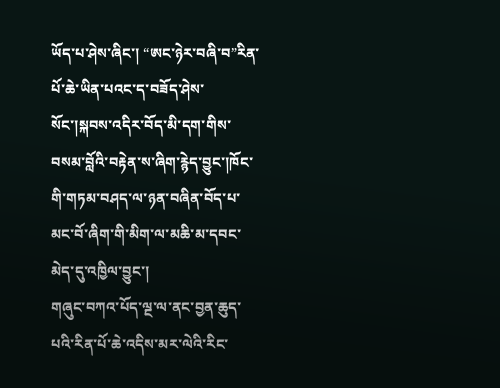ཡོད་པ་ཤེས་ཞིང་། “ཨང་ཉེར་བཞི་བ”རིན་པོ་ཆེ་ཡིན་པའང་ད་བཟོད་ཤེས་སོང་།སྐབས་འདིར་བོད་མི་དག་གིས་བསམ་བློའི་བརྟེན་ས་ཞིག་རྙེད་བྱུང་།ཁོང་གི་གཏམ་བཤད་ལ་ཉན་བཞིན་བོད་པ་མང་བོ་ཞིག་གི་མིག་ལ་མཆི་མ་དབང་མེད་དུ་འཁྱིལ་བྱུང་།
གཞུང་བཀའ་པོད་ལྔ་ལ་ནང་བྱན་ཆུད་པའི་རིན་པོ་ཆེ་འདིས་མར་ལེའི་རིང་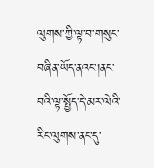ལུགས་ཀྱི་ལྟ་བ་གསུང་བཞིན་ཡོད་ནའང་།ནང་བའི་ལྟ་སྤྱོད་དེ་མར་ལེའི་རིང་ལུགས་ནང་དུ་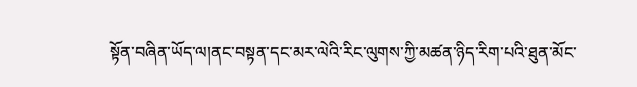སྟོན་བཞིན་ཡོད་ལ།ནང་བསྟན་དང་མར་ལེའི་རིང་ལུགས་ཀྱི་མཚན་ཉིད་རིག་པའི་ཐུན་མོང་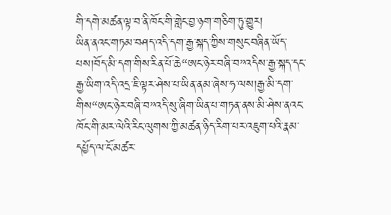གི་དགེ་མཚན་ལྟ་བ་ནི་ཁོང་གི་གླེང་བྱ་ཉག་གཅིག་ཏུ་གྱུར།
ཡིན་ནའང་གཏམ་བཤད་འདི་དག་རྒྱ་སྐད་ཀྱིས་གསུང་བཞིན་ཡོད་པས།བོད་མི་དག་གིས་རིན་པོ་ཆེ“ཨང་ཉེར་བཞི་བ”འདིས་རྒྱ་སྐད་དང་རྒྱ་ཡིག་འདི་འདྲ་ཇི་ལྟར་ཤེས་པ་ཡིན་ནམ་ཞེས་ཧ་ལས།རྒྱ་མི་དག་གིས“ཨང་ཉེར་བཞི་བ”འདི་སུ་ཞིག་ཡིན་པ་གཏན་ནས་མི་ཤེས་ནའང་ཁོང་གི་མར་ལེའི་རིང་ལུགས་ཀྱི་མཚན་ཉིད་རིག་པར་འཇུག་པའི་རྣམ་དཔྱོད་ལ་ངོ་མཚར་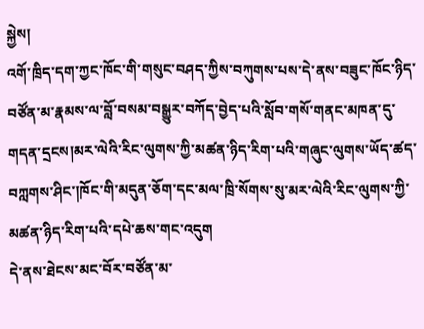སྐྱེས།
འགོ་ཁྲིད་དག་ཀྱང་ཁོང་གི་གསུང་བཤད་ཀྱིས་བཀུགས་པས་དེ་ནས་བཟུང་ཁོང་ཉིད་བཙོན་མ་རྣམས་ལ་བློ་བསམ་བསྒྱུར་བཀོད་བྱེད་པའི་སློབ་གསོ་གནང་མཁན་དུ་གདན་དྲངས།མར་ལེའི་རིང་ལུགས་ཀྱི་མཚན་ཉིད་རིག་པའི་གཞུང་ལུགས་ཡོད་ཚད་བཀླགས་ཤིང་།ཁོང་གི་མདུན་ཅོག་དང་མལ་ཁྲི་སོགས་སུ་མར་ལེའི་རིང་ལུགས་ཀྱི་མཚན་ཉིད་རིག་པའི་དཔེ་ཆས་གང་འདུག
དེ་ནས་ཐེངས་མང་བོར་བཙོན་མ་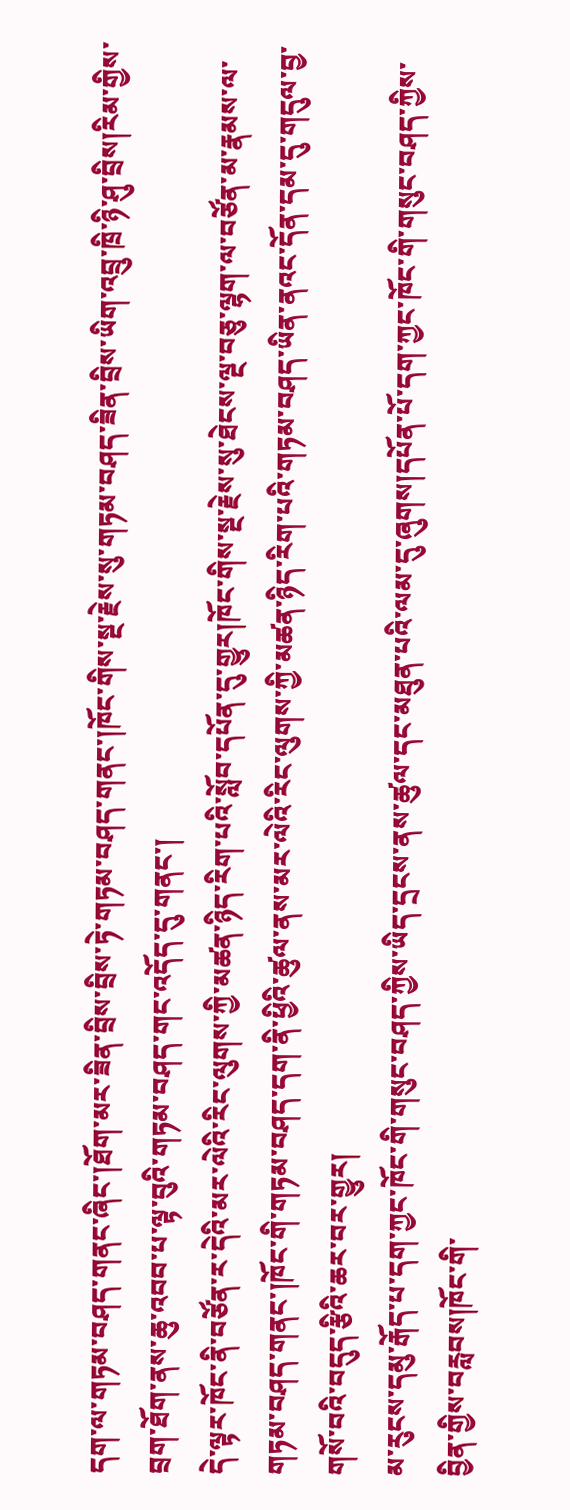དག་ལ་གཏམ་བཤད་གནང་ཞིང་།ཐོག་མར་ཟིན་བྲིས་བྲིས་ཏེ་གཏམ་བཤད་གནང་།ཁོང་གིས་སྔ་རྗེས་སུ་གཏམ་བཤད་ཟིན་བྲིས་ཡིག་འབྲུ་ཁྲི་ཉི་ཤུ་བྲིས།རིམ་གྱིས་བྲག་ཐོག་ནས་ཆུ་འབབ་པ་ལྟ་བུའི་གཏམ་བཤད་གང་འདོད་དུ་གནང་།
དེ་ལྟར་ཁོང་ནི་བཙོན་ར་དེའི་མར་ལེའི་རིང་ལུགས་ཀྱི་མཚན་ཉིད་རིག་པའི་སློབ་དཔོན་དུ་གྱུར།ཁོང་གིས་སྔ་རྗེས་སུ་ཐེངས་ལྔ་བཅུ་ལྷག་ལ་བཙོན་མ་རྣམས་ལ་གཏམ་བཤད་གནང་།ཁོང་གི་གཏམ་བཤད་དག་ནི་ཕྱིའི་ཚུལ་ནས་མར་ལེའི་རིང་ལུགས་ཀྱི་མཚན་ཉིད་རིག་པའི་གཏམ་བཤད་ཡིན་ནའང་དོན་དམ་དུ་གདུལ་བྱ་གསོ་བའི་བདུད་རྩིའི་ཆར་བར་གྱུར།
མ་རུངས་དམུ་རྒོད་པ་དག་ཀྱང་ཁོང་གི་གསུང་བཤད་ཀྱིས་ཡིད་དྲངས་ནས་ཚུལ་དང་མཐུན་པའི་ལམ་དུ་ཞུགས།དཔོན་པོ་དག་ཀྱང་ཁོང་གི་གསུང་བཤད་ཀྱིས་བྱིན་གྱིས་བརླབས།ཁོང་གི་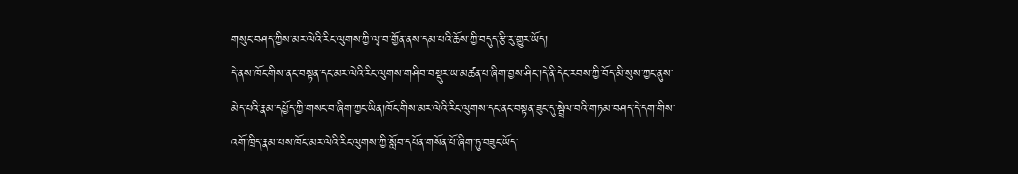གསུང་བཤད་ཀྱིས་མར་ལེའི་རིང་ལུགས་ཀྱི་ལྭ་བ་གྱོན་ནས་དམ་པའི་ཆོས་ཀྱི་བདུད་རྩི་རུ་གྱུར་ཡོད།
དེ་ནས་ཁོང་གིས་ནང་བསྟན་དང་མར་ལེའི་རིང་ལུགས་གཤིབ་བསྡུར་ཡ་མཚན་པ་ཞིག་བྱས་ཤིང་།དེ་ནི་དེང་རབས་ཀྱི་བོད་མི་སུས་ཀྱང་ནུས་མེད་པའི་རྣམ་དཔྱོད་ཀྱི་གསང་བ་ཞིག་ཀྱང་ཡིན།ཁོང་གིས་མར་ལེའི་རིང་ལུགས་དང་ནང་བསྟན་ཟུང་དུ་སྦྲེལ་བའི་གཏམ་བཤད་དེ་དག་གིས་འགོ་ཁྲིད་རྣམ་པས་ཁོང་མར་ལེའི་རིང་ལུགས་ཀྱི་སློབ་དཔོན་གསོན་པོ་ཞིག་ཏུ་བཟུང་ཡོད་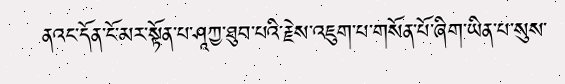ནའང་དོན་ངོ་མར་སྟོན་པ་ཤཱཀྱ་ཐུབ་པའི་རྗེས་འཇུག་པ་གསོན་པོ་ཞིག་ཡིན་པ་སུས་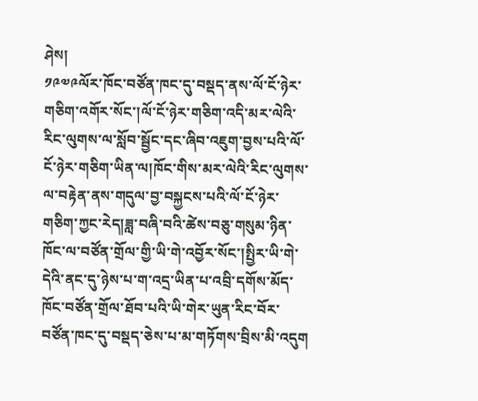ཤེས།
༡༩༧༩ལོར་ཁོང་བཙོན་ཁང་དུ་བསྡད་ནས་ལོ་ངོ་ཉེར་གཅིག་འགོར་སོང་།ལོ་ངོ་ཉེར་གཅིག་འདི་མར་ལེའི་རིང་ལུགས་ལ་སློབ་སྦྱོང་དང་ཞིབ་འཇུག་བྱས་པའི་ལོ་ངོ་ཉེར་གཅིག་ཡིན་ལ།ཁོང་གིས་མར་ལེའི་རིང་ལུགས་ལ་བརྟེན་ནས་གདུལ་བྱ་བསྐྱངས་པའི་ལོ་ངོ་ཉེར་གཅིག་ཀྱང་རེད།ཟླ་བཞི་བའི་ཚེས་བཅུ་གསུམ་ཉིན་ཁོང་ལ་བཙོན་གྲོལ་གྱི་ཡི་གེ་འབྱོར་སོང་།སྤྱིར་ཡི་གེ་དེའི་ནང་དུ་ཉེས་པ་ག་འདྲ་ཡིན་པ་འབྲི་དགོས་མོད་ཁོང་བཙོན་གྲོལ་ཐོབ་པའི་ཡི་གེར་ཡུན་རིང་བོར་བཙོན་ཁང་དུ་བསྡད་ཅེས་པ་མ་གཏོགས་བྲིས་མི་འདུག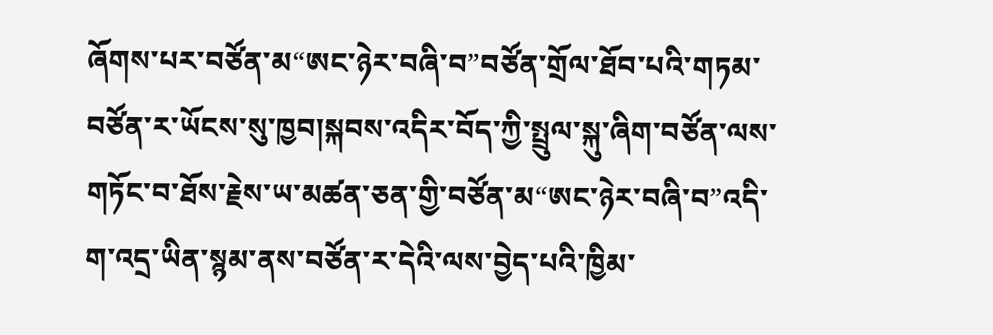ཞོགས་པར་བཙོན་མ“ཨང་ཉེར་བཞི་བ”བཙོན་གྲོལ་ཐོབ་པའི་གཏམ་བཙོན་ར་ཡོངས་སུ་ཁྱབ།སྐབས་འདིར་བོད་ཀྱི་སྤྲུལ་སྐུ་ཞིག་བཙོན་ལས་གཏོང་བ་ཐོས་རྗེས་ཡ་མཚན་ཅན་གྱི་བཙོན་མ“ཨང་ཉེར་བཞི་བ”འདི་ག་འདྲ་ཡིན་སྙམ་ནས་བཙོན་ར་དེའི་ལས་བྱེད་པའི་ཁྱིམ་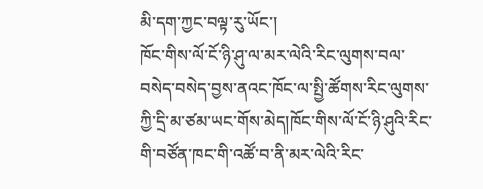མི་དག་ཀྱང་བལྟ་རུ་ཡོང་།
ཁོང་གིས་ལོ་ངོ་ཉི་ཤུ་ལ་མར་ལེའི་རིང་ལུགས་བལ་བསེད་བསེད་བྱས་ནའང་ཁོང་ལ་སྤྱི་ཚོགས་རིང་ལུགས་ཀྱི་དྲི་མ་ཙམ་ཡང་གོས་མེད།ཁོང་གིས་ལོ་ངོ་ཉི་ཤུའི་རིང་གི་བཙོན་ཁང་གི་འཚོ་བ་ནི་མར་ལེའི་རིང་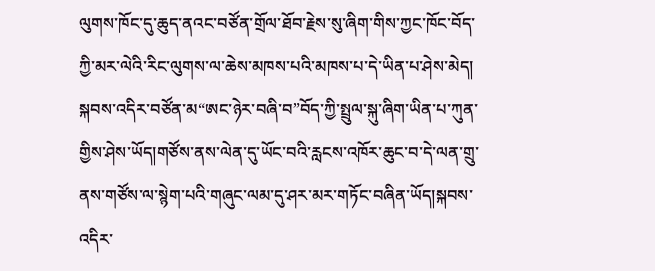ལུགས་ཁོང་དུ་ཆུད་ནའང་བཙོན་གྲོལ་ཐོབ་རྗེས་སུ་ཞིག་གིས་ཀྱང་ཁོང་བོད་ཀྱི་མར་ལེའི་རིང་ལུགས་ལ་ཆེས་མཁས་པའི་མཁས་པ་དེ་ཡིན་པ་ཤེས་མེད།
སྐབས་འདིར་བཙོན་མ“ཨང་ཉེར་བཞི་བ”བོད་ཀྱི་སྤྲུལ་སྐུ་ཞིག་ཡིན་པ་ཀུན་གྱིས་ཤེས་ཡོད།གཙོས་ནས་ལེན་དུ་ཡོང་བའི་རླངས་འཁོར་ཆུང་བ་དེ་ལན་གྲུ་ནས་གཙོས་ལ་སྙེག་པའི་གཞུང་ལམ་དུ་ཤར་མར་གཏོང་བཞིན་ཡོད།སྐབས་འདིར་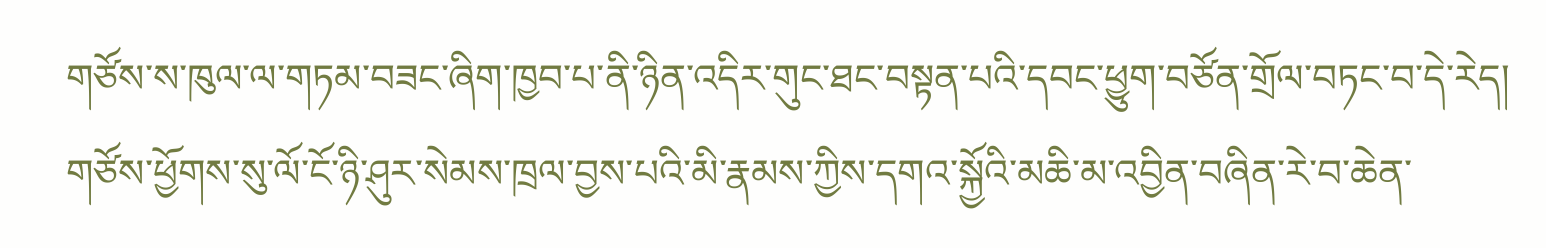གཙོས་ས་ཁུལ་ལ་གཏམ་བཟང་ཞིག་ཁྱབ་པ་ནི་ཉིན་འདིར་གུང་ཐང་བསྟན་པའི་དབང་ཕྱུག་བཙོན་གྲོལ་བཏང་བ་དེ་རེད།
གཙོས་ཕྱོགས་སུ་ལོ་ངོ་ཉི་ཤུར་སེམས་ཁྲལ་བྱས་པའི་མི་རྣམས་ཀྱིས་དགའ་སྐྱོའི་མཆི་མ་འབྱིན་བཞིན་རེ་བ་ཆེན་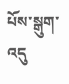པོས་སྒུག་འདུ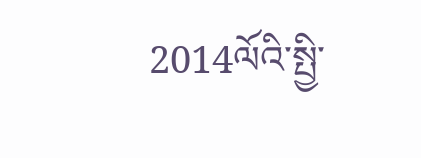2014ལོའི་སྤྱི་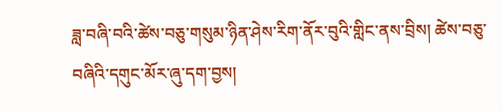ཟླ་བཞི་བའི་ཚེས་བཅུ་གསུམ་ཉིན་ཤེས་རིག་ནོར་བུའི་གླིང་ནས་བྲིས། ཚེས་བཅུ་བཞིའི་དགུང་མོར་ཞུ་དག་བྱས།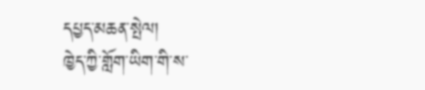དཔྱད་མཆན་སྤེལ།
ཁྱེད་ཀྱི་གློག་ཡིག་གི་ས་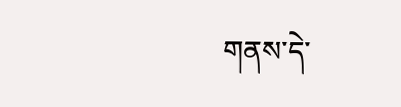གནས་དེ་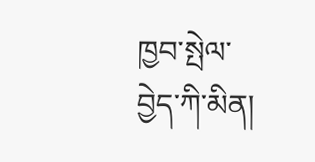ཁྱབ་སྤེལ་བྱེད་ཀི་མིན།